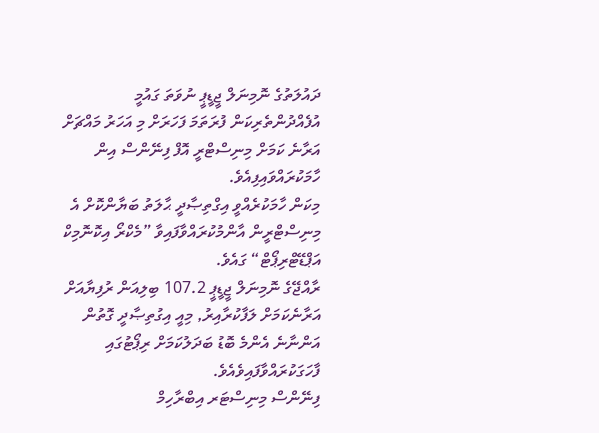ދައުލަތުގެ ނޮމިނަލް ޖީޑީޕީ ނުވަތަ ގައުމީ އުފެއްދުންތެރިކަން ފުރަތަމަ ފަހަރަށް މި އަހަރު މައްޗަށް އަރާނެ ކަމަށް މިނިސްޓްރީ އޮފް ފިނޭންސް އިން ހާމަކުރައްވައިފިއެވެ.
މިކަން ހާމަކުރެއްވީ އިގްތިޞާދީ ޙާލަތު ބަޔާންކޮށް އެ މިނިސްޓްރީން އާންމުކުރައްވާފައިވާ ”މެކްރޯ އިކޮނޮމިކް އަޕްޑޭޓްރިޕޯޓް“ ގައެވެ.
ރާއްޖޭގެ ނޮމިނަލް ޖީޑީޕީ 107.2 ބިލިއަން ރުފިޔާއަށް އަރާނެކަމަށް ލަފާކުރާއިރު, މިއީ އިގުތިޞާދީ ގޮތުން އަންނާނެ އެންމެ ބޮޑު ބަދަލުކަމަށް ރިޕޯޓުގައި ފާހަގަކުރައްވާފައިވެއެވެ.
ފިނޭންސް މިނިސްޓަރ އިބްރާހިމް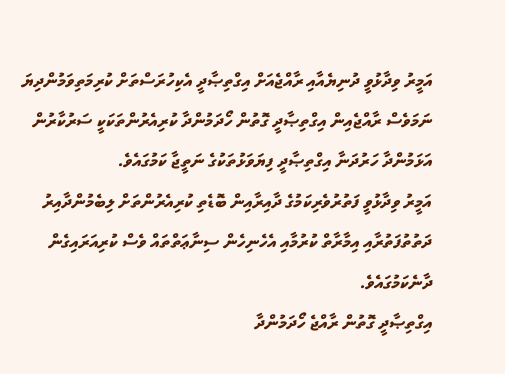އަމީރު ވިދާޅުވީ ދުނިޔެއާއި ރާއްޖެއަށް އިގްތިޞާދީ އެކިހުރަސްތަށް ކުރިމަތިވަމުންދިޔަ ނަމަވެސް ރާއްޖެއިން އިގްތިޞާދީ ގޮތުން ހޯދަމުންދާ ކުރިއެރުންތަކަކީ ސަރުކާރުން އަޅަމުންދާ ހަރުދަނާ އިގްތިޞާދީ ފިޔަވަޅުތަކުގެ ނަތީޖާ ކަމުގައެވެ.
އަމީރު ވިދާޅުވީ ފަތުރުވެރިކަމުގެ ދާއިރާއިން ބޮޑެތި ކުރިއެރުންތަށް ލިބެމުންދާއިރު ދަތުތުފަތުރާއި އިމާރާތް ކުރުމާއި އެހެނިހެން ސިނާޢަތްތައް ވެސް ކުރިއަރައިގެން ދާނެކަމުގައެވެ.
އިގްތިޞާދީ ގޮތުން ރާއްޖެ ހޯދަމުންދާ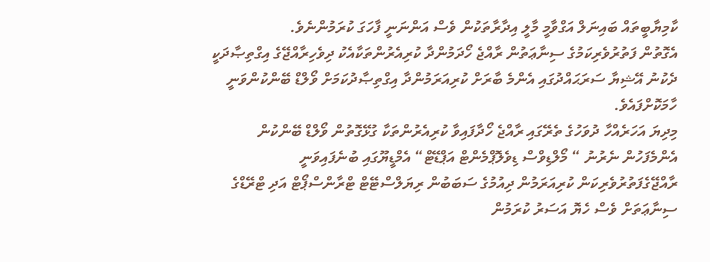ކާމިޔާބީތައް ބައިނަލް އަގްވާމީ މާލީ އިދާރާތަކުން ވެސް އަންނަނީ ފާހަގަ ކުރަމުންނެވެ.
އެގޮތުން ފަތުރުވެރިކަމުގެ ސިނާޢަތުން ރާއްޖެ ހޯދަމުންދާ ކުރިއެރުންތަކާއެކު ދިވެހިރާއްޖޭގެ އިގްތިޞާދަކީ ދެކުނު އޭޝިޔާ ސަރަޙައްދުގައި އެންމެ ބާރަށް ކުރިއަރަމުންދާ އިގްތިޞާދުކަމަށް ވޯލްޑް ބޭންކުންވަނީ ހާމަކޮށްފައެވެ.
މިދިޔަ އަހަރެއްހާ ދުވަހުގެ ތެރޭގައި ރާއްޖެ ހޯދާފައިވާ ކުރިއެރުންތަކާ ގުޅޭގޮތުން ވޯލްޑް ބޭންކުން އެންމެފަހުން ނެރުނު “ މޯލްޑިވްސް ޑިވެލޮޕްމެންޓް އަޕްޑޭޓް“ އެމްޑީޔޫގައި ބުނެފައިވަނީ ރާއްޖޭގެފަތުރުވެރިކަން ކުރިއަރަމުން ދިއުމުގެ ސަބަބުން ރިޔަލްސްޓޭޓް ޓްރާންސްޕޯޓް އަދި ޓްރޭޑްގެ ސިނާޢަތަށް ވެސް ހެޔޮ އަސަރު ކުރަމުން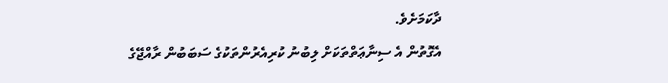ދާކަމަށެވެ.
އެގޮތުން އެ ސިނާޢަތްތަކަށް ލިބުނު ކުރިއެރުންތަކުގެ ސަބަބުން ރާއްޖޭގެ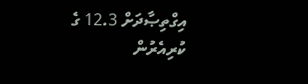އިގްތިޞާދަށް 12.3 ގެ ކުރިއެރުން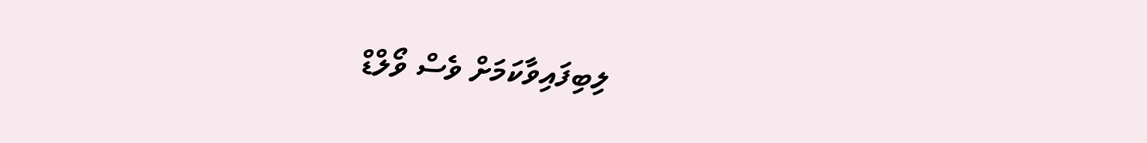ލިބިފައިވާކަމަށް ވެސް ވޯލްޑް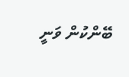ބޭންކުން ވަނީ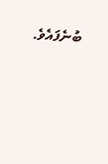ބުނެފައެވެ.